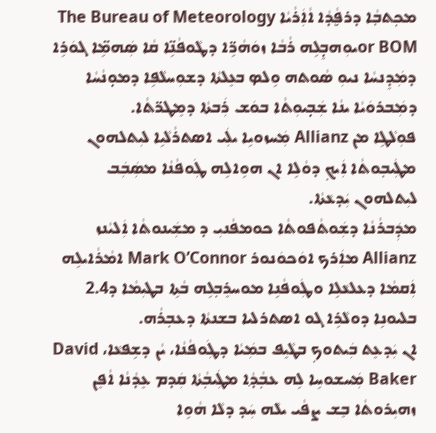ܡܟ݂ܬܒ݂ܵܐ ܕܪܦ̮ܵܕܵܐ ܐܵܐܲܪܵܝܵܐ The Bureau of Meteorology or BOMܝܘܼܗܒ̣ܸܠܹܗ ܪܵܒܵܐ ܙܘܿܗܵܪܹ̈ܐ ܕܛܵܘܦܵܢܹ̈ܐ ܩܵܐ ܤܲܗܡܹ̈ܐ ܓܘܿܪܹܐ ܕܡܲܕܸܢܚܵܐ ܢܝܘܼ ܤܵܘܬܗ ܘܹܠܤ ܒܥܸܠܬܵܐ ܕܫܘܼܚܠܵܦܹܐ ܕܡܘ̣ܢܵܚܵܐ ܕܡܲܒܪܘܿܝܵܐ ܝܢܵܐ ܫܲܒ̣ܝܘܼܬܵܐ ܒܘܿܫ ܪܲܒܬܵܐ ܕܡܸܛܪ̈ܬܵܐ.
ܦܘܼܠܵܛܹܐ ܡܢ Allianz ܡܲܚܙܘܝܹܐ ܝܠܲܝ ܐܣܬܪܵܠܵܝܹܐ ܠܝܼܬܠܗܘܢ ܡܛܲܝܒ݂ܘܬܵܐ ܐܲܝܟ݂ ܕܘܵܠܹܐ ܐܢ ܗܘܹܐܠܹܗ ܛܲܘܦܵܢܵܐ ܡܣܲܒܲܒ ܠܝܼܬܠܗܘܢ ܝܲܕܥܵܬܵܐ.
ܡܕܲܒܪܵܢܵܐ ܕܫܲܘܬܵܦܘܬܵܐ ܟܘܡܦܵܢܝܼ ܕ ܡܫܲܝܢܘܬܵܐ ܐܲܠܝܵܢܙ Allianz ܡܐܲܪܟ ܐܘܿܟܘܿܢܘܪ Mark O’Connor ܐܡܵܪܵܐܝܠܹܗ ܐܲܩܡܵܐ ܕܥܠܥܵܠܹܐ ܘܛܲܘܦܵܢܹܐ ܡܘܚܪܸܒ݂ܠܹܗ ܒܵܬܹܐ ܒܛܝܼܡܵܐ ܕ2.4 ܒܠܝܘܢܹܐ ܕܘܠܵܪܹܐ ܓܘ ܐܣܬܪܠܝܐ ܒܫܢܬܵܐ ܕܥܒ݂ܪܵܗ.
ܐܢ ܝܲܕܥܸܬ ܒܲܝܬܘܟ݂ ܒܛܵܝܸܦ ܒܡܲܝܵܐ ܕܛܲܘܦܵܢܵܐ، ܝܵܢ ܕܫܹܦܥܵܐ، David Baker ܡܲܚܫܘܚܹܐ ܠܹܗ ܥܒ݂ܵܕ݂ܵܐ ܡܛܲܝܒ݂ܵܬܵܐ ܩܲܕܡ ܥܸܕܵܢܵܐ ܐܵܦܸܢ ܙܗܝܼܪܘܬܵܐ ܒܸܫ ܨܦܵܝ ܝܠܵܗ ܚܲܕ ܕܠܵܐ ܗܵܘܹܐ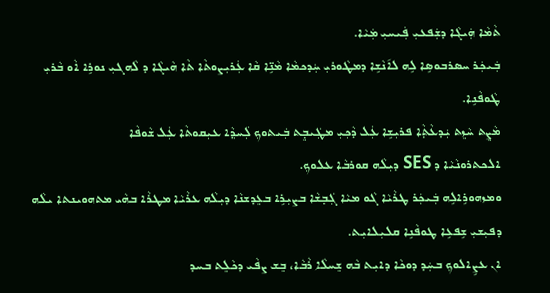ܬܵܡܵܐ ܗܲܝܓܵܐ ܕܫܲܦܥܝܼ ܦܲܝܚܝܼ ܡܲܝܵܐ.
ܒܲܝܟܲܪ ܚܣܪܒܘܣܹܐ ܠܹܗ ܠܐ݇ܢܵܫܹܐ ܕܡܛܵܘܪܝܼ ܚܲܕܟܡܵܐ ܡܵܢܹ̈ܐ ܩܵܐ ܥܲܪܝܼܨܘܬܵܐ ܬܵܐ ܗܵܝܓܵܐ ܕ ܠܵܗܓܝܼ ܢܘܪܹܐ ܐܵܘ ܒܵܪܝܼ ܛܵܘܦܵܢܹܐ.
ܡܵܨܸܬ ܚܵܙܸܬ ܝܲܕܥܵܬ݂ܵܐ ܦܪܝܼܫܹܐ ܥܲܠ ܕܵܟ݂ܝܼ ܡܛܲܝܒ݂ܸܬ ܒܲܝܬܘܟ݂ ܠܲܚܕ݂ܵܐ ܥܝܼܩܘܬܵܐ ܥܲܠ ܫܵܘܦܵܐ
ܐܠܟܬܪܘܢܵܝܵܐ ܕ SES ܕܝܼܠܵܗ ܩܘܪܒܵܐ ܥܠܘܟ݂.
ܘܡܙܗܘܪܹܐܠܹܗ ܒܲܝܟܲܪ ܛܪܵܝܵܐ ܓܵܘ ܡܝܵܐ ܓܲܒ݂ܫܵܐ ܒܨܝܼܪܹܐ ܒܥܸܕܫܢܵܐ ܕܝܼܠܵܗ ܥܪܵܝܵܐ ܡܛܪܵܐ ܒܗܵܝ ܡܬܗܘܝܢܬܐ ܝܠܵܗ ܕܦܝܼܫܝܼ ܫܹܦܥܹܐ ܛܘܦܵܢܹܐ ܩܠܝܼܠܐܝܼܬ.
ܐܢ ܥܨܹܐܠܘܟ݂ ܒܚܲܕ ܕܘܟܵܐ ܕܐܝܼܬ ܒܵܗ ܫܸܚܠܵܐ ܪܵܒܵܐ، ܒܸܫ ܨܦܵܝ ܕܟܵܠܸܬ ܒܚܕ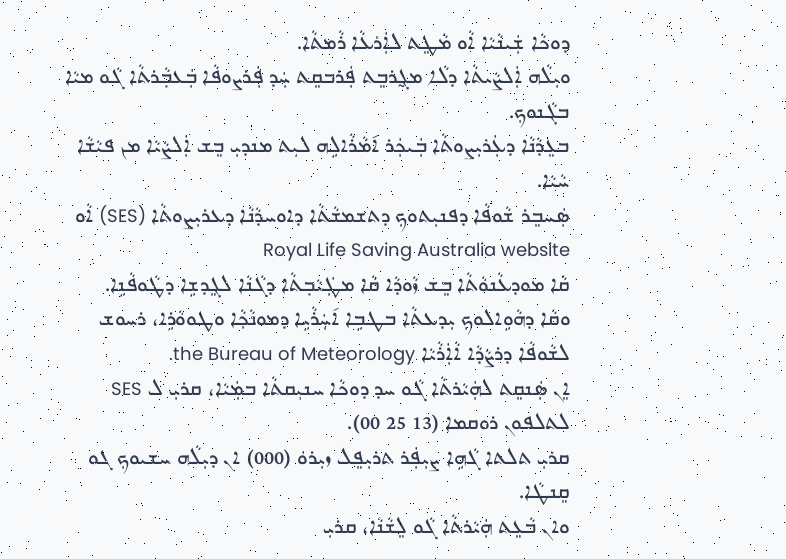ܕܘܟܵܐ ܫܲܝܢܵܝܵܐ ܐܵܘ ܡܵܛܸܬ ܠܐܲܪܥܵܐ ܪܵܡܬܵܐ.
ܘܝܼܠܵܗ ܐܲܠܨܵܝܬܵܐ ܕܠܵܐ ܡܓ̰ܪܒܸܬ ܦܲܪܒܩܸܬ ܚܲܕ ܦܲܪܨܘܦܵܐ ܒܲܥܒ݂ܵܪܬܵܐ ܓܵܘ ܡܝܵܐ ܒܓܵܢܘܟ݂.
ܒܥܸܕܵܢܵܐ ܕܥܲܪܝܼܨܘܬܵܐ ܒܲܝܟܲܪ ܐ݇ܡܵܪܵܐܠܹܗ ܠܝܼܬ ܡܢܕܝܼ ܒܸܫ ܐܲܠܨܵܝܵܐ ܡܢ ܦܝܵܫܵܐ ܚܵܝܵܐ.
ܣܲܚܒܸܪ ܫܵܘܦܵܐ ܕܦܢܝܼܬܘܟ݂ ܕܬܫܡܫܵܬܵܐ ܕܐܘܚܕܵܢܵܐ ܕܥܪܝܼܨܘܬܵܐ (SES) ܐܵܘ Royal Life Saving Australia website
ܩܵܐ ܡܘܕܥܵܢܘܵܬܵܐ ܒܸܫ ܙܵܘܕܵܐ ܩܵܐ ܡܛܲܝܵܒ݂ܬܵܐ ܕܓܵܢܵܐ ܠܓܸܕܫܹܐ ܕܛܵܘܦܵܢܹܐ.
ܘܩܵܐ ܕܗܵܘܹܐܠܘܟ݂ ܝܼܕܥܬܵܐ ܒܛܒܹܐ ܐ݇ܚܲܪܵܝܹܐ ܕܡܘܢܵܟ݂ܵܐ ܘܛܘܘܵܪܹܐ، ܪܚܘܫ ܠܫܵܘܦܵܐ ܕܪܨܵܕܵܐ ܐܵܐܲܪܵܝܵܐ the Bureau of Meteorology.
ܐܸܢ ܣܲܢܩܸܬ ܠܗܲܝܵܪܬܵܐ ܓܵܘ ܚܕ ܕܘܟܵܐ ܚܢܝܼܩܬܵܐ ܒܡܲܝܵܐ، ܩܪܝܼ ܠ SES ܠܬܠܦܘܢ ܪܘܩܡܐ (13 25 00).
ܩܪܝܼ ܬܠܬܐ ܓܵܗܹܐ ܨܝܼܦܲܪ ܬܪܝܼܦܸܠ ܙܝܼܪܘܿ (000) ܐܢ ܕܝܼܠܵܗ ܚܫܝܘܟ݂ ܓܘ ܩܸܢܛܵܐ.
ܘܐܢ ܒܵܥܸܬ ܗܲܝܵܪܬܵܐ ܓܵܘ ܠܸܫܵܢܵܐ، ܩܪܝܼ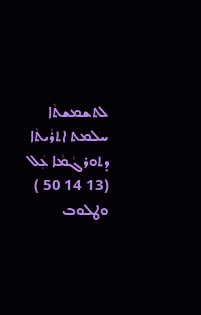ܠܬܫܡܫܬܵܐ ܚܠܡܬ ܐܬܪܵܝܬܵܐ ܕܬܘܪܓܵܡܵܐ ܥܲܠ (13 14 50 ) ܘܛܠܘܒ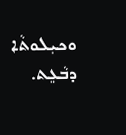ܘܟܝܼܠܘܬܵܐ ܕܒܵܥܸܬ.